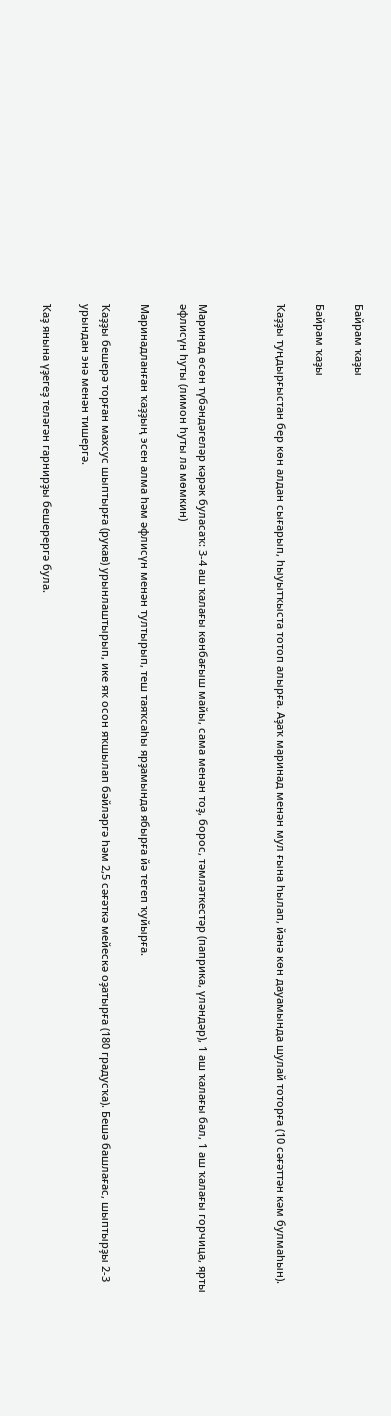Байрам ҡаҙы

Байрам ҡаҙы

Ҡаҙҙы туңдырғыстан бер көн алдан сығарып, һыуытҡыста тотоп алырға. Аҙаҡ маринад менән мул ғына һылап, йәнә көн дауамында шулай тоторға (10 сәғәттән кәм булмаһын).



Маринад өсөн түбәндәгеләр кәрәк буласаҡ: 3-4 аш ҡалағы көнбағыш майы, сама менән тоҙ, борос, тәмләткестәр (паприка, үләндәр), 1 аш ҡалағы бал, 1 аш ҡалағы горчица, ярты әфлисүн һуты (лимон һуты ла мөмкин)

Маринадланған ҡаҙҙың эсен алма һәм әфлисүн менән тултырып, теш таяҡсаһы ярҙамында ябырға йә тегеп ҡуйырға.

Ҡаҙҙы бешерә торған махсус шыптырға (рукав) урынлаштырып, ике яҡ осон яҡшылап бәйләргә һәм 2,5 сәғәткә мейескә оҙатырға (180 градусҡа). Бешә башлағас, шыптырҙы 2-3 урындан энә менән тишергә.

Ҡаҙ янына үҙегеҙ теләгән гарнирҙы бешерергә була.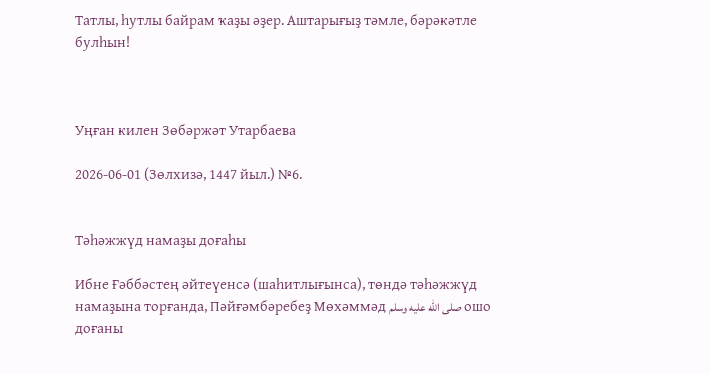Татлы, һутлы байрам ҡаҙы әҙер. Аштарығыҙ тәмле, бәрәкәтле булһын!



Уңған килен Зөбәржәт Утарбаева

2026-06-01 (Зөлхизә, 1447 йыл.) №6.


Тәһәжжүд намаҙы доғаһы

Ибне Ғәббәстең әйтеүенсә (шаһитлығынса), төндә тәһәжжүд намаҙына торғанда, Пәйғәмбәребеҙ Мөхәммәд صلى الله عليه وسلم ошо доғаны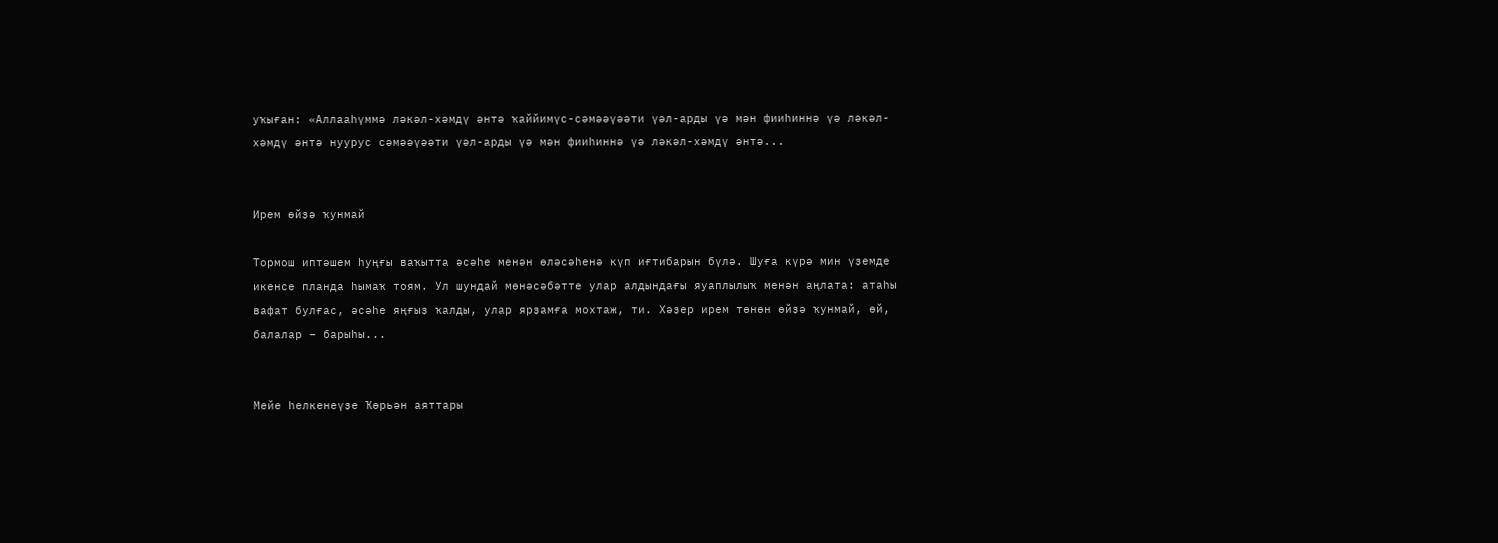уҡыған: «Аллааһүммә ләкәл-хәмдү әнтә ҡаййимүс-сәмәәүәәти үәл-арды үә мән фииһиннә үә ләкәл-хәмдү әнтә нуурус сәмәәүәәти үәл-арды үә мән фииһиннә үә ләкәл-хәмдү әнтә...


Ирем өйҙә ҡунмай

Тормош иптәшем һуңғы ваҡытта әсәһе менән өләсәһенә күп иғтибарын бүлә. Шуға күрә мин үҙемде икенсе планда һымаҡ тоям. Ул шундай мөнәсәбәтте улар алдындағы яуаплылыҡ менән аңлата: атаһы вафат булғас, әсәһе яңғыҙ ҡалды, улар ярҙамға мохтаж, ти. Хәҙер ирем төнөн өйҙә ҡунмай, өй, балалар – барыһы...


Мейе һелкенеүҙе Ҡөрьән аяттары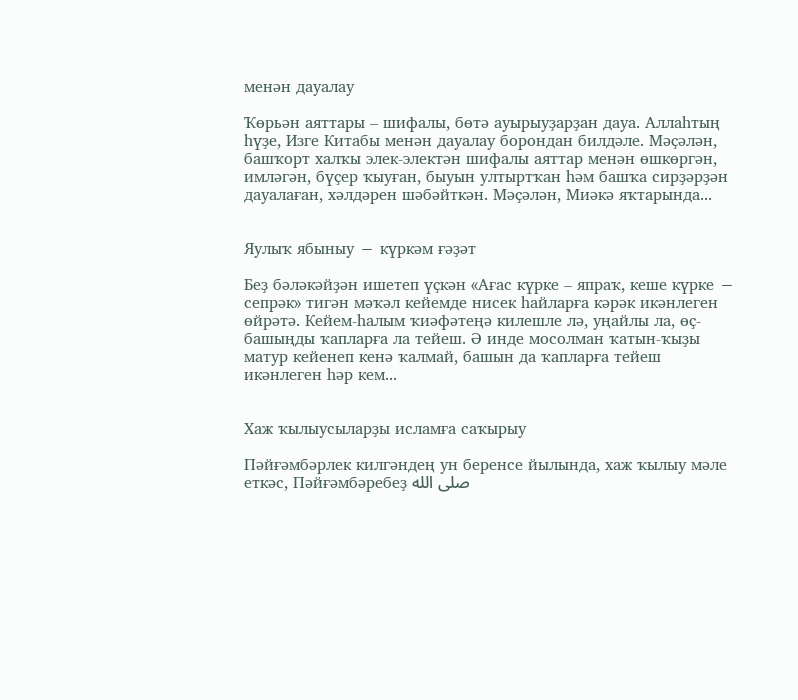менән дауалау

Ҡөрьән аяттары – шифалы, бөтә ауырыуҙарҙан дауа. Аллаһтың һүҙе, Изге Китабы менән дауалау борондан билдәле. Мәҫәлән, башҡорт халҡы элек-электән шифалы аяттар менән өшкөргән, имләгән, бүҫер ҡыуған, быуын ултыртҡан һәм башҡа сирҙәрҙән дауалаған, хәлдәрен шәбәйткән. Мәҫәлән, Миәкә яҡтарында...


Яулыҡ ябыныу − күркәм ғәҙәт

Беҙ бәләкәйҙән ишетеп үҫкән «Ағас күрке – япраҡ, кеше күрке − сепрәк» тигән мәҡәл кейемде нисек һайларға кәрәк икәнлеген өйрәтә. Кейем-һалым ҡиәфәтеңә килешле лә, уңайлы ла, өҫ-башыңды ҡапларға ла тейеш. Ә инде мосолман ҡатын-ҡыҙы матур кейенеп кенә ҡалмай, башын да ҡапларға тейеш икәнлеген һәр кем...


Хаж ҡылыусыларҙы исламға саҡырыу

Пәйғәмбәрлек килгәндең ун беренсе йылында, хаж ҡылыу мәле еткәс, Пәйғәмбәребеҙ صلى الله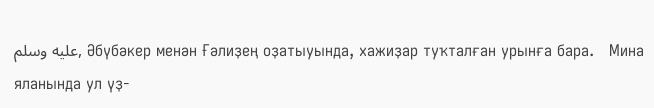عليه وسلم, Әбүбәкер менән Ғәлиҙең оҙатыуында, хажиҙар туҡталған урынға бара.   Мина яланында ул үҙ-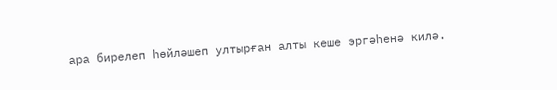ара бирелеп һөйләшеп ултырған алты кеше эргәһенә килә.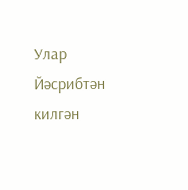Улар Йәсрибтән килгән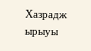Хазрадж ырыуы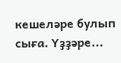кешеләре булып сыға. Үҙҙәре...